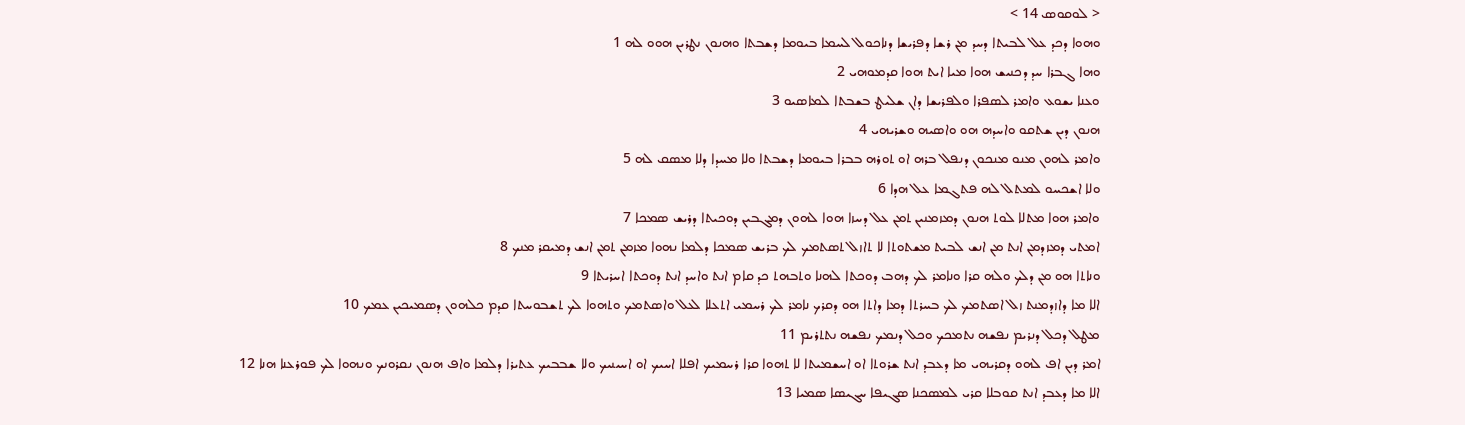< ܠܘܩܘܣ 14 >
ܘܗܘܐ ܕܟܕ ܥܠ ܠܒܝܬܐ ܕܚܕ ܡܢ ܪܫܐ ܕܦܪܝܫܐ ܕܢܐܟܘܠ ܠܚܡܐ ܒܝܘܡܐ ܕܫܒܬܐ ܘܗܢܘܢ ܢܛܪܝܢ ܗܘܘ ܠܗ 1
ܘܗܐ ܓܒܪܐ ܚܕ ܕܟܢܝܫ ܗܘܐ ܡܝܐ ܐܝܬ ܗܘܐ ܩܕܡܘܗܝ 2
ܘܥܢܐ ܝܫܘܥ ܘܐܡܪ ܠܤܦܪܐ ܘܠܦܪܝܫܐ ܕܐܢ ܫܠܝܛ ܒܫܒܬܐ ܠܡܐܤܝܘ 3
ܗܢܘܢ ܕܝܢ ܫܬܩܘ ܘܐܚܕܗ ܗܘ ܘܐܤܝܗ ܘܫܪܝܗܝ 4
ܘܐܡܪ ܠܗܘܢ ܡܢܘ ܡܢܟܘܢ ܕܢܦܠ ܒܪܗ ܐܘ ܬܘܪܗ ܒܒܪܐ ܒܝܘܡܐ ܕܫܒܬܐ ܘܠܐ ܡܚܕܐ ܕܠܐ ܡܤܩ ܠܗ 5
ܘܠܐ ܐܫܟܚܘ ܠܡܬܠ ܠܗ ܦܬܓܡܐ ܥܠ ܗܕܐ 6
ܘܐܡܪ ܗܘܐ ܡܬܠܐ ܠܘܬ ܗܢܘܢ ܕܡܙܡܢܝܢ ܬܡܢ ܥܠ ܕܚܙܐ ܗܘܐ ܠܗܘܢ ܕܡܓܒܝܢ ܕܘܟܝܬܐ ܕܪܝܫ ܤܡܟܐ 7
ܐܡܬܝ ܕܡܙܕܡܢ ܐܢܬ ܡܢ ܐܢܫ ܠܒܝܬ ܡܫܬܘܬܐ ܠܐ ܬܐܙܠ ܬܤܬܡܟ ܠܟ ܒܪܝܫ ܤܡܟܐ ܕܠܡܐ ܢܗܘܐ ܡܙܡܢ ܬܡܢ ܐܢܫ ܕܡܝܩܪ ܡܢܟ 8
ܘܢܐܬܐ ܗܘ ܡܢ ܕܠܟ ܘܠܗ ܩܪܐ ܘܢܐܡܪ ܠܟ ܕܗܒ ܕܘܟܬܐ ܠܗܢܐ ܘܬܒܗܬ ܟܕ ܩܐܡ ܐܢܬ ܘܐܚܕ ܐܢܬ ܕܘܟܬܐ ܐܚܪܝܬܐ 9
ܐܠܐ ܡܐ ܕܐܙܕܡܢܬ ܙܠ ܐܤܬܡܟ ܠܟ ܒܚܪܬܐ ܕܡܐ ܕܐܬܐ ܗܘ ܕܩܪܟ ܢܐܡܪ ܠܟ ܪܚܡܝ ܐܬܥܠܐ ܠܥܠ ܘܐܤܬܡܟ ܘܬܗܘܐ ܠܟ ܬܫܒܘܚܬܐ ܩܕܡ ܟܠܗܘܢ ܕܤܡܝܟܝܢ ܥܡܟ 10
ܡܛܠ ܕܟܠ ܕܢܪܝܡ ܢܦܫܗ ܢܬܡܟܟ ܘܟܠ ܕܢܡܟ ܢܦܫܗ ܢܬܬܪܝܡ 11
ܐܡܪ ܕܝܢ ܐܦ ܠܗܘ ܕܩܪܝܗܝ ܡܐ ܕܥܒܕ ܐܢܬ ܫܪܘܬܐ ܐܘ ܐܚܫܡܝܬܐ ܠܐ ܬܗܘܐ ܩܪܐ ܪܚܡܝܟ ܐܦܠܐ ܐܚܝܟ ܐܘ ܐܚܝܢܝܟ ܘܠܐ ܫܒܒܝܟ ܥܬܝܪܐ ܕܠܡܐ ܘܐܦ ܗܢܘܢ ܢܩܪܘܢܟ ܘܢܗܘܐ ܠܟ ܦܘܪܥܢܐ ܗܢܐ 12
ܐܠܐ ܡܐ ܕܥܒܕ ܐܢܬ ܩܘܒܠܐ ܩܪܝ ܠܡܤܟܢܐ ܤܓܝܦܐ ܚܓܝܤܐ ܤܡܝܐ 13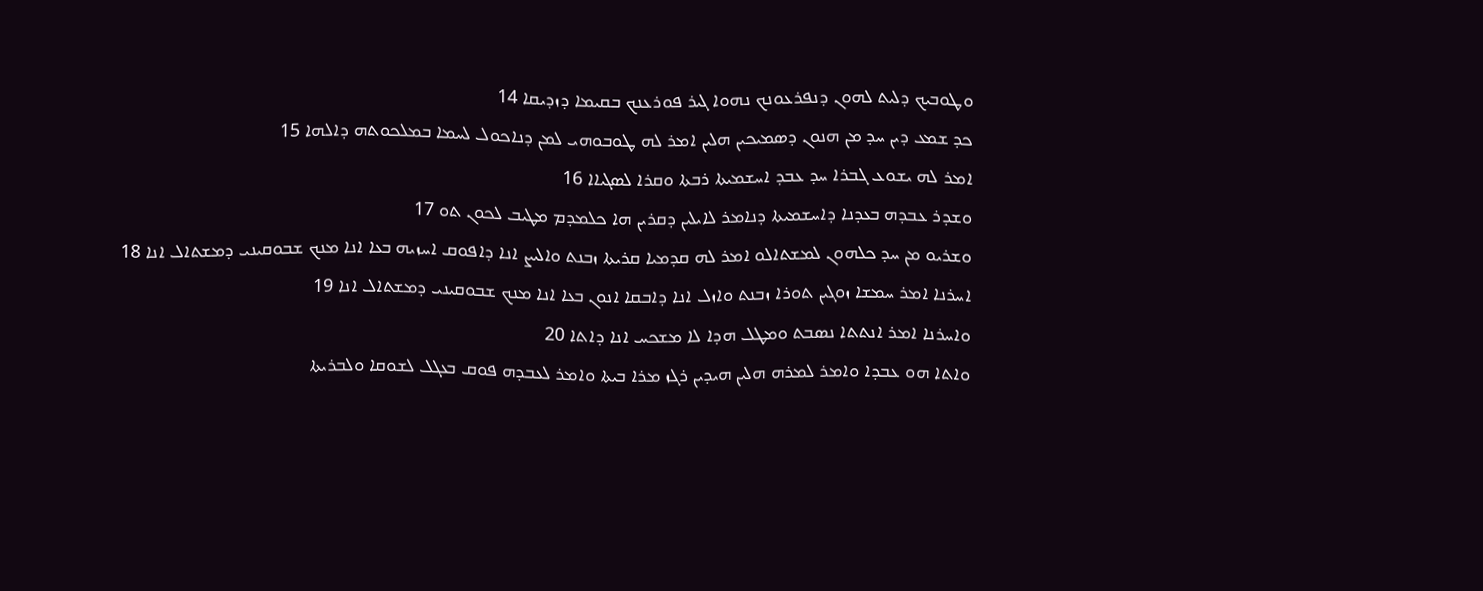ܘܛܘܒܝܟ ܕܠܝܬ ܠܗܘܢ ܕܢܦܪܥܘܢܟ ܢܗܘܐ ܓܝܪ ܦܘܪܥܢܟ ܒܩܝܡܐ ܕܙܕܝܩܐ 14
ܟܕ ܫܡܥ ܕܝܢ ܚܕ ܡܢ ܗܢܘܢ ܕܤܡܝܟܝܢ ܗܠܝܢ ܐܡܪ ܠܗ ܛܘܒܘܗܝ ܠܡܢ ܕܢܐܟܘܠ ܠܚܡܐ ܒܡܠܟܘܬܗ ܕܐܠܗܐ 15
ܐܡܪ ܠܗ ܝܫܘܥ ܓܒܪܐ ܚܕ ܥܒܕ ܐܚܫܡܝܬܐ ܪܒܬܐ ܘܩܪܐ ܠܤܓܝܐܐ 16
ܘܫܕܪ ܥܒܕܗ ܒܥܕܢܐ ܕܐܚܫܡܝܬܐ ܕܢܐܡܪ ܠܐܝܠܝܢ ܕܩܪܝܢ ܗܐ ܟܠܡܕܡ ܡܛܝܒ ܠܟܘܢ ܬܘ 17
ܘܫܪܝܘ ܡܢ ܚܕ ܟܠܗܘܢ ܠܡܫܬܐܠܘ ܐܡܪ ܠܗ ܩܕܡܝܐ ܩܪܝܬܐ ܙܒܢܬ ܘܐܠܝܨ ܐܢܐ ܕܐܦܘܩ ܐܚܙܝܗ ܒܥܐ ܐܢܐ ܡܢܟ ܫܒܘܩܝܢܝ ܕܡܫܬܐܠ ܐܢܐ 18
ܐܚܪܢܐ ܐܡܪ ܚܡܫܐ ܙܘܓܝܢ ܬܘܪܐ ܙܒܢܬ ܘܐܙܠ ܐܢܐ ܕܐܒܩܐ ܐܢܘܢ ܒܥܐ ܐܢܐ ܡܢܟ ܫܒܘܩܝܢܝ ܕܡܫܬܐܠ ܐܢܐ 19
ܘܐܚܪܢܐ ܐܡܪ ܐܢܬܬܐ ܢܤܒܬ ܘܡܛܠ ܗܕܐ ܠܐ ܡܫܟܚ ܐܢܐ ܕܐܬܐ 20
ܘܐܬܐ ܗܘ ܥܒܕܐ ܘܐܡܪ ܠܡܪܗ ܗܠܝܢ ܗܝܕܝܢ ܪܓܙ ܡܪܐ ܒܝܬܐ ܘܐܡܪ ܠܥܒܕܗ ܦܘܩ ܒܥܓܠ ܠܫܘܩܐ ܘܠܒܪܝܬܐ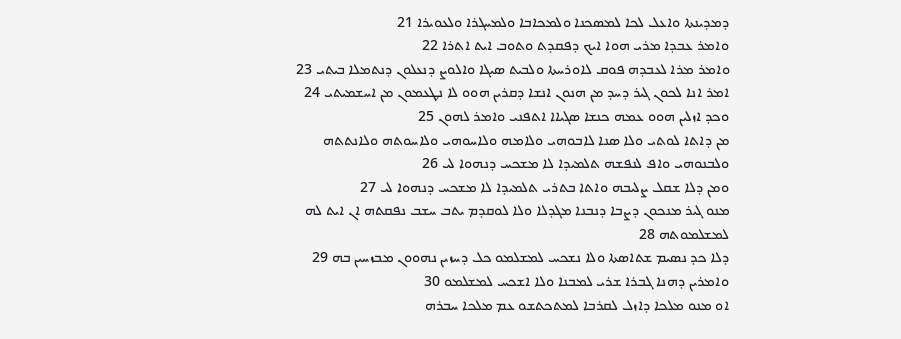ܕܡܕܝܢܬܐ ܘܐܥܠ ܠܟܐ ܠܡܤܟܢܐ ܘܠܡܟܐܒܐ ܘܠܡܚܓܪܐ ܘܠܥܘܝܪܐ 21
ܘܐܡܪ ܥܒܕܐ ܡܪܝ ܗܘܐ ܐܝܟ ܕܦܩܕܬ ܘܬܘܒ ܐܝܬ ܐܬܪܐ 22
ܘܐܡܪ ܡܪܐ ܠܥܒܕܗ ܦܘܩ ܠܐܘܪܚܬܐ ܘܠܒܝܬ ܤܝܓܐ ܘܐܠܘܨ ܕܢܥܠܘܢ ܕܢܬܡܠܐ ܒܝܬܝ 23
ܐܡܪ ܐܢܐ ܠܟܘܢ ܓܝܪ ܕܚܕ ܡܢ ܗܢܘܢ ܐܢܫܐ ܕܩܪܝܢ ܗܘܘ ܠܐ ܢܛܥܡܘܢ ܡܢ ܐܚܫܡܝܬܝ 24
ܘܟܕ ܐܙܠܝܢ ܗܘܘ ܥܡܗ ܟܢܫܐ ܤܓܝܐܐ ܐܬܦܢܝ ܘܐܡܪ ܠܗܘܢ 25
ܡܢ ܕܐܬܐ ܠܘܬܝ ܘܠܐ ܤܢܐ ܠܐܒܘܗܝ ܘܠܐܡܗ ܘܠܐܚܘܗܝ ܘܠܐܚܘܬܗ ܘܠܐܢܬܬܗ ܘܠܒܢܘܗܝ ܘܐܦ ܠܢܦܫܗ ܬܠܡܝܕܐ ܠܐ ܡܫܟܚ ܕܢܗܘܐ ܠܝ 26
ܘܡܢ ܕܠܐ ܫܩܠ ܨܠܝܒܗ ܘܐܬܐ ܒܬܪܝ ܬܠܡܝܕܐ ܠܐ ܡܫܟܚ ܕܢܗܘܐ ܠܝ 27
ܡܢܘ ܓܝܪ ܡܢܟܘܢ ܕܨܒܐ ܕܢܒܢܐ ܡܓܕܠܐ ܘܠܐ ܠܘܩܕܡ ܝܬܒ ܚܫܒ ܢܦܩܬܗ ܐܢ ܐܝܬ ܠܗ ܠܡܫܠܡܘܬܗ 28
ܕܠܐ ܟܕ ܢܤܝܡ ܫܬܐܤܬܐ ܘܠܐ ܢܫܟܚ ܠܡܫܠܡܘ ܟܠ ܕܚܙܝܢ ܢܗܘܘܢ ܡܒܙܚܝܢ ܒܗ 29
ܘܐܡܪܝܢ ܕܗܢܐ ܓܒܪܐ ܫܪܝ ܠܡܒܢܐ ܘܠܐ ܐܫܟܚ ܠܡܫܠܡܘ 30
ܐܘ ܡܢܘ ܡܠܟܐ ܕܐܙܠ ܠܩܪܒܐ ܠܡܬܟܬܫܘ ܥܡ ܡܠܟܐ ܚܒܪܗ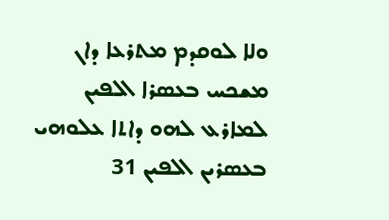ܘܠܐ ܠܘܩܕܡ ܡܬܪܥܐ ܕܐܢ ܡܫܟܚ ܒܥܤܪܐ ܐܠܦܝܢ ܠܡܐܪܥ ܠܗܘ ܕܐܬܐ ܥܠܘܗܝ ܒܥܤܪܝܢ ܐܠܦܝܢ 31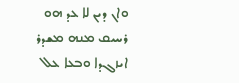ܘܐܢ ܕܝܢ ܠܐ ܥܕ ܗܘ ܪܚܝܩ ܡܢܗ ܡܫܕܪ ܐܝܙܓܕܐ ܘܒܥܐ ܥܠ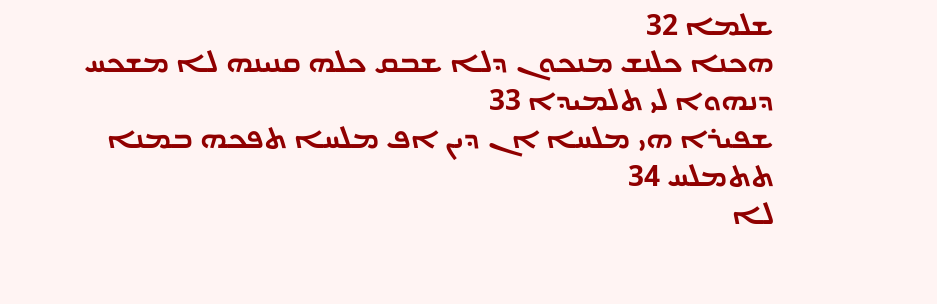ܫܠܡܐ 32
ܗܟܢܐ ܟܠܢܫ ܡܢܟܘܢ ܕܠܐ ܫܒܩ ܟܠܗ ܩܢܝܢܗ ܠܐ ܡܫܟܚ ܕܢܗܘܐ ܠܝ ܬܠܡܝܕܐ 33
ܫܦܝܪܐ ܗܝ ܡܠܚܐ ܐܢ ܕܝܢ ܐܦ ܡܠܚܐ ܬܦܟܗ ܒܡܢܐ ܬܬܡܠܚ 34
ܠܐ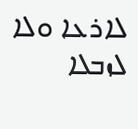ܠܐܪܥܐ ܘܠܐ ܠܙܒܠܐ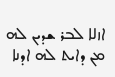ܐܙܠܐ ܠܒܪ ܫܕܝܢ ܠܗ ܡܢ ܕܐܝܬ ܠܗ ܐܕܢܐ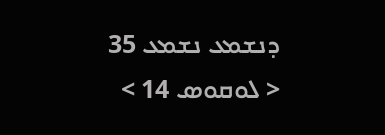ܕܢܫܡܥ ܢܫܡܥ 35
< ܠܘܩܘܣ 14 >